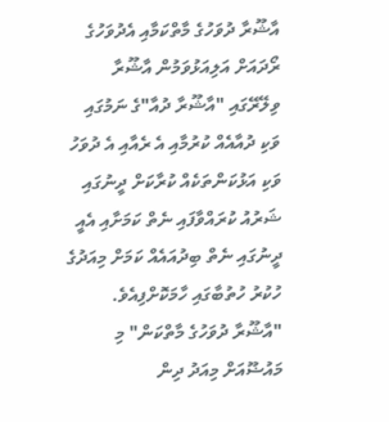އާޝޫރާ ދުވަހުގެ މާތްކަމާއި އެދުވަހުގެ ރޯދައަށް އަލިއަޅުވަމުން އާޝޫރާ ވިލޭރޭގައި "އާޝޫރާ ދުއާ"ގެ ނަމުގައި ވަކި ދުއާއެއް ކުރުމާއި އެ ރެއާއި އެ ދުވަހު ވަކި އަޅުކަންތަކެއް ކުރާކަށް ދީނުގައި ޝަރުއު ކުރައްވާފައި ނެތް ކަމަށާއި އެއީ ދީނުގައި ނެތް ބިދުއައެއް ކަމަށް މިއަދުގެ ހުކުރު ހުތުބާގައި ހާމަކޮށްފިއެވެ.
"އާޝޫރާ ދުވަހުގެ މާތްކަން" މި މައުޟޫއަށް މިއަދު ދިން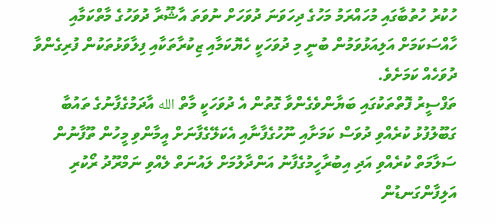ހުކުރު ހުތުބާގައި މުހައްރަމު މަހުގެ ދިހަވަނަ ދުވަހަށް ނުވަތަ އާޝޫރާ ދުވަހުގެ މާތްކަމާއި ހާއްސަކަމަށް އަލިއަޅުވަމުން ބުނީ މި ދުވަހަކީ ހެޔޮކަމާއި ޒިކުރާތަކާއި ފިލާވަޅުތަކުން ފުރިގެންވާ ދުވަހެއް ކަމަށެވެ.
ތަފްސީރު ފޮތްތަކުގައި ބަޔާންވެގެންވާ ގޮތުން އެ ދުވަހަކީ މާތް الله އާދަމުގެފާނުގެ ތައުބާ ގަބޫލުފުޅު ކުރެއްވި ދުވަސް ކަމަށާއި ނޫހުގެފާނާއި އެކަލޭގެފާނަށް އީމާންވި މީހުން ތޫފާނުން ސަލާމަތް ކުރެއްވި އަދި އިބުރާހީމުގެފާނު އަންދާލުމަށް ލައުނަތް ލެއްވި ނަމްރޫދު ރޯކުރި އަލިފާންގަނޑުން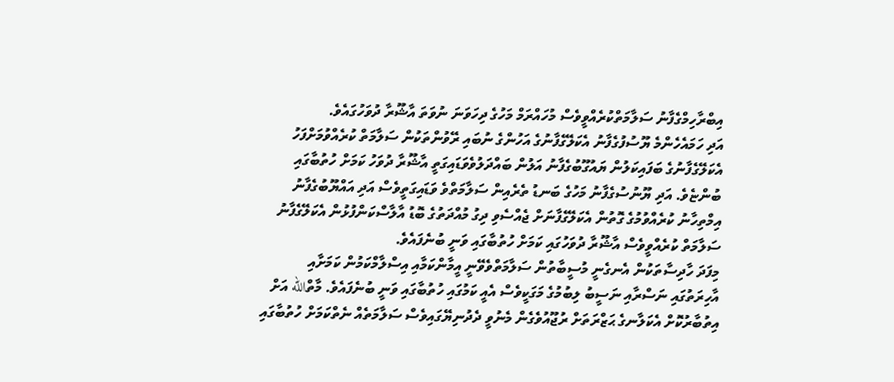އިބްރާހިމްގެފާނު ސަލާމަތްކުރެއްވީވެސް މުހައްރަމް މަހުގެ ދިހަވަނަ ނުވަތަ އާޝޫރާ ދުވަހުގައެވެ.
އަދި ހަމައެހެންމެ ޔޫސުފުގެފާނު އެކަލޭގެފާނުގެ އަހުންގެ ނުބައި ރޭވުންތަކުން ސަލާމަތް ކުރެއްވުމަށްފަހު އެކަލޭގެފާނުގެ ބަފައިކަލުން ޔައުގޫބުގެފާނު އަލުން ބައްދަލުވެވަޑައިގަތީ އާޝޫރާ ދުވަހު ކަމަށް ހުތުބާގައި ބުންޏެވެ. އަދި ޔޫނުސުގެފާނު މަހުގެ ބަނޑު ތެރެއިން ސަލާމަތްވެ ވަޑައިގަތީވެސް އަދި އައްޔޫބުގެފާނު އިމްތިހާނު ކުރެއްވުމުގެ ގޮތުން އެކަލޭގެފާނަށް ޖެއްސެވި ދިގު މުއްދަތުގެ ބޮޑު އާލާސްކަންފުޅުން އެކަލޭގެފާނު ސަލާމަތް ކުރެއްވީވެސް އާޝޫރާ ދުވަހުގައި ކަމަށް ހުތުބާގައި ވަނީ ބުނެފައެވެ.
މިފަދަ ހާދިސާތަކުން އެނގެނީ މުސީބާތުން ސަލާމަތްވެވޭނީ އީމާންކަމާއި އިސްލާމްކަމުން ކަމަށާއި އާހިރަތުގައި ނަސްރާއި ނަސީބު ލިބުމުގެ މަގަކީވެސް އެއީ ކަމުގައި ހުތުބާގައި ވަނީ ބުނެފައެވެ. މާތްالله އަށް އިތުބާރުކޮށް އެކަލާނގެ ޙަޒްރަތަށް ރުޖޫއުވެގެން މެނުވީ ދެދުނިޔޭގައިވެސް ސަލާމަތެއް ނެތްކަމަށް ހުތުބާގައި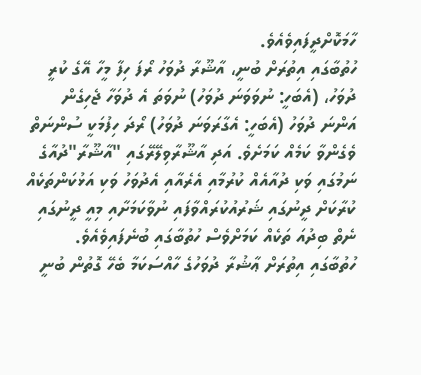ހާމަކޮށްދީފައިވެއެވެ.
ހުތުބާގައި އިތުރަށް ބުނީ، އާޝޫރާ ދުވަހު ރޯފަ ހިފާ މީހާ އޭގެ ކުރީ ދުވަހު، (އެބަހީ: ނުވަވަނަ ދުވަހު) ނުވަތަ އެ ދުވަހާ ޖެހިގެން އަންނަ ދުވަހު (އެބަހީ: އެގާރަވަނަ ދުވަހު) ރޯދަ ހިފުމަކީ ސުންނަތް ވެގެންވާ ކަމެއް ކަމަށެވެ. އަދި އާޝޫރާވިލޭރޭގައި "އާޝޫރާ"ދުއާގެ ނަމުގައި ވަކި ދުއާއެއް ކުރުމާއި އެރެއާއި އެދުވަހު ވަކި އަޅުކަންތަކެއް ކުރާކަށް ދީނުގައި ޝަރުއުކުރައްވާފައި ނުވާކަމަށާއި މިއީ ދީނުގައި ނެތް ބިދުއަ ތަކެއް ކަމަށްވެސް ހުތުބާގައި ބުނެފައިވެއެވެ.
ހުތުބާގައި އިތުރަށް ޢާޝުރާ ދުވަހުގެ ހާއްސަކަމާ ބެހޭ ގޮތުން ބުނީ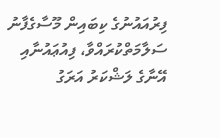ފިރުއައުނުގެ ކިބައިން މޫސާގެފާނު ސަލާމަތްކުރައްވާ، ފިއުޢައުނާއި އޭނާގެ ލަޝްކަރު އަރަގު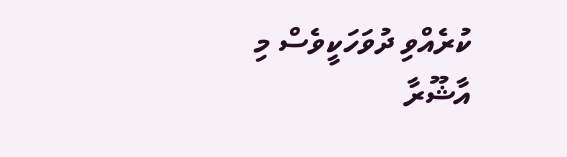ކުރެއްވި ދުވަހަކީވެސް މި އާޝޫރާ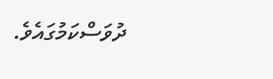ދުވަސްކަމުގައެވެ.